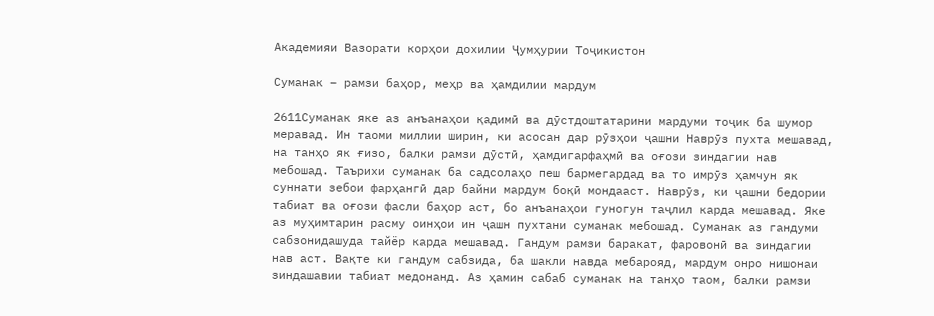Академияи Вазорати корҳои дохилии Ҷумҳурии Тоҷикистон

Суманак – рамзи баҳор, меҳр ва ҳамдилии мардум

2611Суманак яке аз анъанаҳои қадимӣ ва дӯстдоштатарини мардуми тоҷик ба шумор меравад. Ин таоми миллии ширин, ки асосан дар рӯзҳои ҷашни Наврӯз пухта мешавад, на танҳо як ғизо, балки рамзи дӯстӣ, ҳамдигарфаҳмӣ ва оғози зиндагии нав мебошад. Таърихи суманак ба садсолаҳо пеш бармегардад ва то имрӯз ҳамчун як суннати зебои фарҳангӣ дар байни мардум боқӣ мондааст. Наврӯз, ки ҷашни бедории табиат ва оғози фасли баҳор аст, бо анъанаҳои гуногун таҷлил карда мешавад. Яке аз муҳимтарин расму оинҳои ин ҷашн пухтани суманак мебошад. Суманак аз гандуми сабзонидашуда тайёр карда мешавад. Гандум рамзи баракат, фаровонӣ ва зиндагии нав аст. Вақте ки гандум сабзида, ба шакли навда мебарояд, мардум онро нишонаи зиндашавии табиат медонанд. Аз ҳамин сабаб суманак на танҳо таом, балки рамзи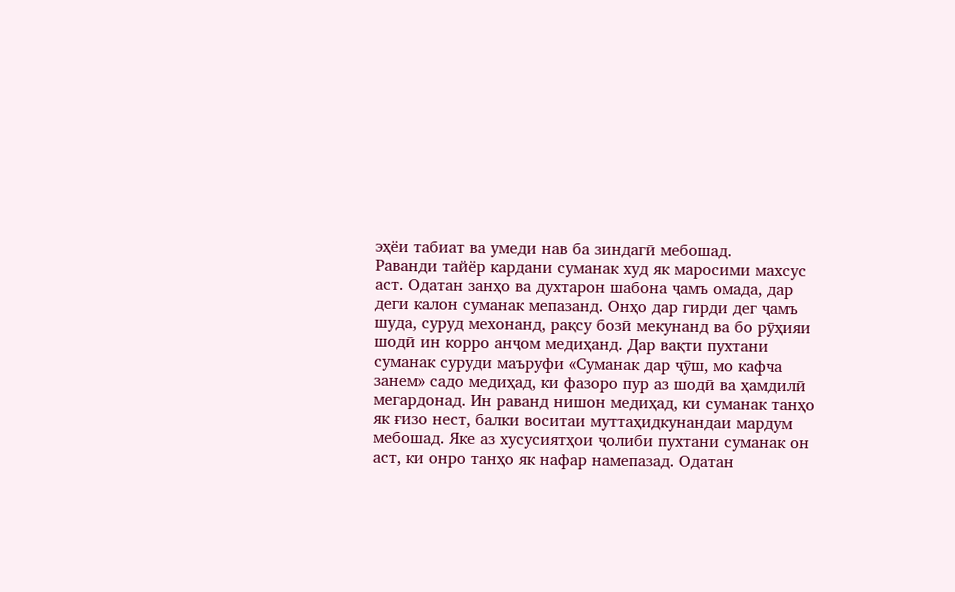эҳёи табиат ва умеди нав ба зиндагӣ мебошад.
Раванди тайёр кардани суманак худ як маросими махсус аст. Одатан занҳо ва духтарон шабона ҷамъ омада, дар деги калон суманак мепазанд. Онҳо дар гирди дег ҷамъ шуда, суруд мехонанд, рақсу бозӣ мекунанд ва бо рӯҳияи шодӣ ин корро анҷом медиҳанд. Дар вақти пухтани суманак суруди маъруфи «Суманак дар ҷӯш, мо кафча занем» садо медиҳад, ки фазоро пур аз шодӣ ва ҳамдилӣ мегардонад. Ин раванд нишон медиҳад, ки суманак танҳо як ғизо нест, балки воситаи муттаҳидкунандаи мардум мебошад. Яке аз хусусиятҳои ҷолиби пухтани суманак он аст, ки онро танҳо як нафар намепазад. Одатан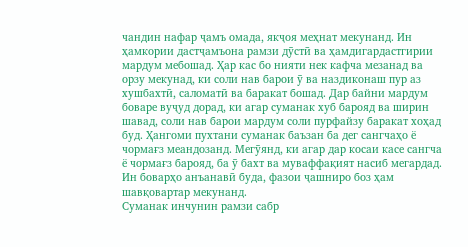чандин нафар ҷамъ омада, якҷоя меҳнат мекунанд. Ин ҳамкории дастҷамъона рамзи дӯстӣ ва ҳамдигардастгирии мардум мебошад. Ҳар кас бо нияти нек кафча мезанад ва орзу мекунад, ки соли нав барои ӯ ва наздиконаш пур аз хушбахтӣ, саломатӣ ва баракат бошад. Дар байни мардум боваре вуҷуд дорад, ки агар суманак хуб барояд ва ширин шавад, соли нав барои мардум соли пурфайзу баракат хоҳад буд. Ҳангоми пухтани суманак баъзан ба дег сангчаҳо ё чормағз меандозанд. Мегӯянд, ки агар дар косаи касе сангча ё чормағз барояд, ба ӯ бахт ва муваффақият насиб мегардад. Ин боварҳо анъанавӣ буда, фазои ҷашниро боз ҳам шавқовартар мекунанд.
Суманак инчунин рамзи сабр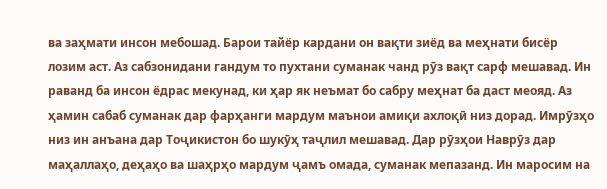ва заҳмати инсон мебошад. Барои тайёр кардани он вақти зиёд ва меҳнати бисёр лозим аст. Аз сабзонидани гандум то пухтани суманак чанд рӯз вақт сарф мешавад. Ин раванд ба инсон ёдрас мекунад, ки ҳар як неъмат бо сабру меҳнат ба даст меояд. Аз ҳамин сабаб суманак дар фарҳанги мардум маънои амиқи ахлоқӣ низ дорад. Имрӯзҳо низ ин анъана дар Тоҷикистон бо шукӯҳ таҷлил мешавад. Дар рӯзҳои Наврӯз дар маҳаллаҳо, деҳаҳо ва шаҳрҳо мардум ҷамъ омада, суманак мепазанд. Ин маросим на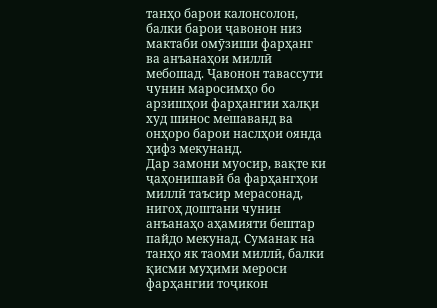танҳо барои калонсолон, балки барои ҷавонон низ мактаби омӯзиши фарҳанг ва анъанаҳои миллӣ мебошад. Ҷавонон тавассути чунин маросимҳо бо арзишҳои фарҳангии халқи худ шинос мешаванд ва онҳоро барои наслҳои оянда ҳифз мекунанд.
Дар замони муосир, вақте ки ҷаҳонишавӣ ба фарҳангҳои миллӣ таъсир мерасонад, нигоҳ доштани чунин анъанаҳо аҳамияти бештар пайдо мекунад. Суманак на танҳо як таоми миллӣ, балки қисми муҳими мероси фарҳангии тоҷикон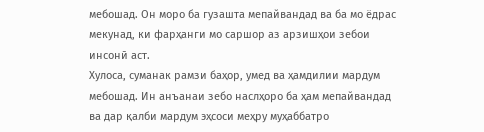мебошад. Он моро ба гузашта мепайвандад ва ба мо ёдрас мекунад, ки фарҳанги мо саршор аз арзишҳои зебои инсонӣ аст.
Хулоса, суманак рамзи баҳор, умед ва ҳамдилии мардум мебошад. Ин анъанаи зебо наслҳоро ба ҳам мепайвандад ва дар қалби мардум эҳсоси меҳру муҳаббатро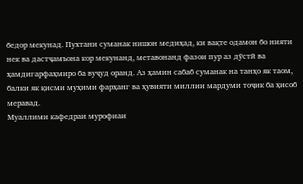бедор мекунад. Пухтани суманак нишон медиҳад, ки вақте одамон бо нияти нек ва дастҷамъона кор мекунанд, метавонанд фазои пур аз дӯстӣ ва ҳамдигарфаҳмиро ба вуҷуд оранд. Аз ҳамин сабаб суманак на танҳо як таом, балки як қисми муҳими фарҳанг ва ҳувияти миллии мардуми тоҷик ба ҳисоб меравад.
Муаллими кафедраи мурофиаи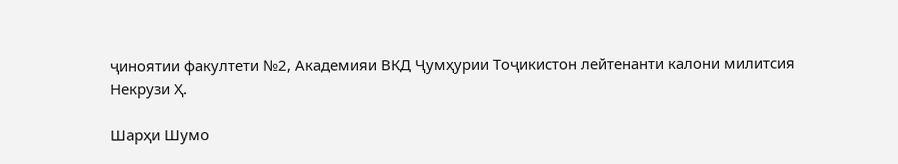ҷиноятии факултети №2, Академияи ВКД Ҷумҳурии Тоҷикистон лейтенанти калони милитсия
Некрузи Ҳ.

Шарҳи Шумо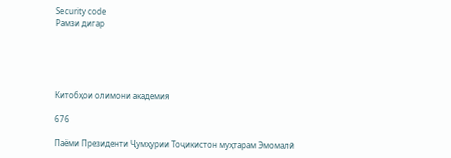Security code
Рамзи дигар





Китобҳои олимони академия

676

Паёми Президенти Ҷумҳурии Тоҷикистон муҳтарам Эмомалӣ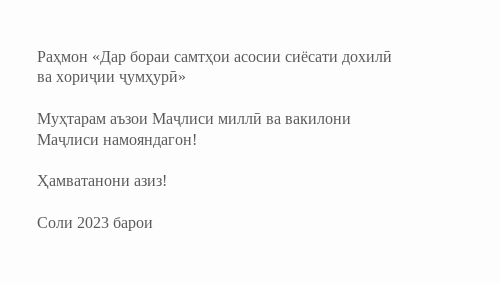Раҳмон «Дар бораи самтҳои асосии сиёсати дохилӣ ва хориҷии ҷумҳурӣ»

Муҳтарам аъзои Маҷлиси миллӣ ва вакилони Маҷлиси намояндагон!

Ҳамватанони азиз!

Соли 2023 барои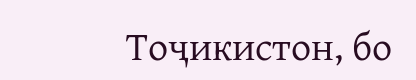Тоҷикистон, бо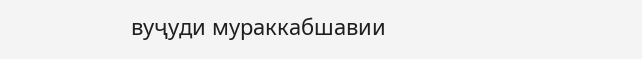вуҷуди мураккабшавии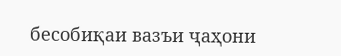бесобиқаи вазъи ҷаҳони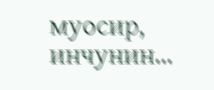муосир, инчунин...